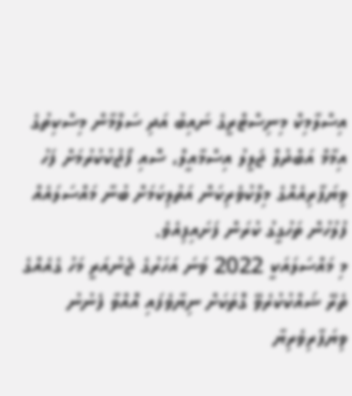އިސްލާމިކް މިނިސްޓްރީގެ ނައިބު އަދި ސަލްމާން މިސްކިތުގެ އިމާމް އަބްދުލް ޖަލީލު އިސްމާއީލް، ސޮއި ފޯޖުކުކުރުމަށް ފަހު ވިޔަފާރިއެއްގެ މިލްކުވެރިކަން އަތުލިކަމަށް ބުނާ މައްސަލައެއް ފުލުހުން ތަހުގީގު ކުރަން ފަށައިފިއެވެ.
މި މައްސަލައަކީ 2022 ވަނަ އަހަރުގެ ޖެނުއަރީ މަހު ގެއެއްގެ ތެރޭ ޝައްކުކުރެވޭ ގޮތަކަށް ނިޔާވެފައި އޮއްވާ ފެނުނު ވިޔަފާރިވެރިޔާ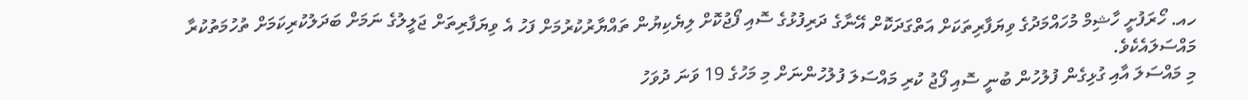ހއ. ހޯރަފުށީ ހާޝިމް މުހައްމަދުގެ ވިޔަފާރިތަކަށް އަތްގަދަކޮށް އޭނާގެ ދަރިފުޅުގެ ސޮއި ފޯޖުކޮށް ލިޔެކިޔުން ތައްޔާރުކުރުމަށް ފަހު އެ ވިޔަފާރިތަށް ޖަލީލުގެ ނަމަށް ބަދަލުކުރިކަމަށް ތުހުމަތުކުރާ މައްސަލައެކެވެ.
މި މައްސަލަ އާއި ގުޅިގެން ފުލުހުން ބުނީ ސޮއި ފޯޖު ކުރި މައްސަލަ ފުލުހުންނަށް މި މަހުގެ 19 ވަނަ ދުވަހު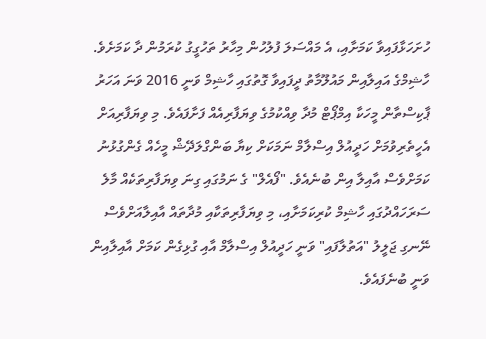ހުށަހަޅާފައިވާ ކަމަށާއި، އެ މައްސަލަ ފުލުހުން މިހާރު ތަހުގީގު ކުރަމުން ދާ ކަމަށެވެ.
ހާޝިމްގެ އައިލާއިން މައުލޫމާތު ދީފައިވާ ގޮތުގައި ހާޝިމް ވަނީ 2016 ވަނަ އަހަރު ޕާކިސްތާން މީހަކާ އިމްޕޯޓް މުދާ ވިއްކުމުގެ ވިޔަފާރިއެއް ފަށާފައެވެ. މި ވިޔަފާރިއަށް އެހީތެރިވުމަށް ހަދީއުލް އިސްލާމް ނަމަކަށް ކިޔާ ބަންގްލަދޭޝް މީހެއް ގެންގުޅުނު ކަމަށްވެސް އާއިލާ އިން ބުނެއެވެ. "ފޯއެލް" ގެ ނަމުގައި ގިނަ ވިޔަފާރިތަކެއް މާލެ ސަރަހައްދުގައި ހާޝިމް ކުރިކަމަށާއި، މި ވިޔަފާރިތަކާއި މުދާތައް އާއިލާއަށްވެސް ނޭނގި ޖަލީލު "އަތުލާފައި" ވަނީ ހަދީއުލް އިސްލާމް އާއި ގުޅިގެން ކަމަށް އާއިލާއިން ވަނީ ބުނެފައެވެ.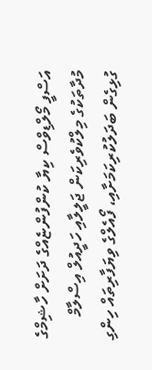އަސްފީ މޯލްޑިވްސް ކިޔާ ކުންފުންޏެއްގެ ދަށަށް ހާޝިމްގެ މުދާތަކުގެ މިލްކުވެރިކަން ޖަލީލާއި ހަދީއުލް އިސްލާމް ގުޅިގެން ބަދަލުކުރިކަމަށާއި، ފޯއެލްގެ ވިޔަފާރިތައް ހިންގި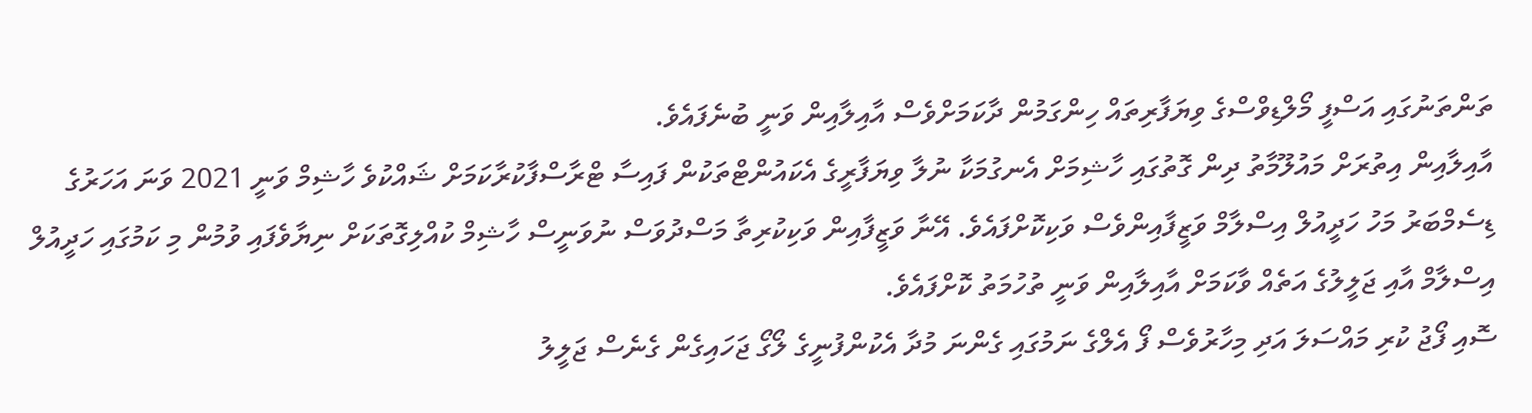ތަންތަނުގައި އަސްފީ މޯލްޑިވްސްގެ ވިޔަފާރިތައް ހިންގަމުން ދާކަމަށްވެސް އާއިލާއިން ވަނީ ބުނެފައެވެ.
އާއިލާއިން އިތުރަށް މައުލޫމާތު ދިން ގޮތުގައި ހާޝިމަށް އެނގުމަކާ ނުލާ ވިޔަފާރީގެ އެކައުންޓްތަކުން ފައިސާ ޓްރާސްފާކުރާކަމަށް ޝައްކުވެ ހާޝިމް ވަނީ 2021 ވަނަ އަހަރުގެ ޑިސެމްބަރު މަހު ހަދީއުލް އިސްލާމް ވަޒީފާއިންވެސް ވަކިކޮށްފައެވެ. އޭނާ ވަޒީފާއިން ވަކިކުރިތާ މަސްދުވަސް ނުވަނީސް ހާޝިމް ކުއްލިގޮތަކަށް ނިޔާވެފައި ވުމުން މި ކަމުގައި ހަދީއުލް އިސްލާމް އާއި ޖަލީލުގެ އަތެއް ވާކަމަށް އާއިލާއިން ވަނީ ތުހުމަތު ކޮށްފައެވެ.
ސޮއި ފޯޖު ކުރި މައްސަލަ އަދި މިހާރުވެސް ފޯ އެލްގެ ނަމުގައި ގެންނަ މުދާ އެކުންފުނީގެ ލޯގޯ ޖަހައިގެން ގެނެސް ޖަލީލު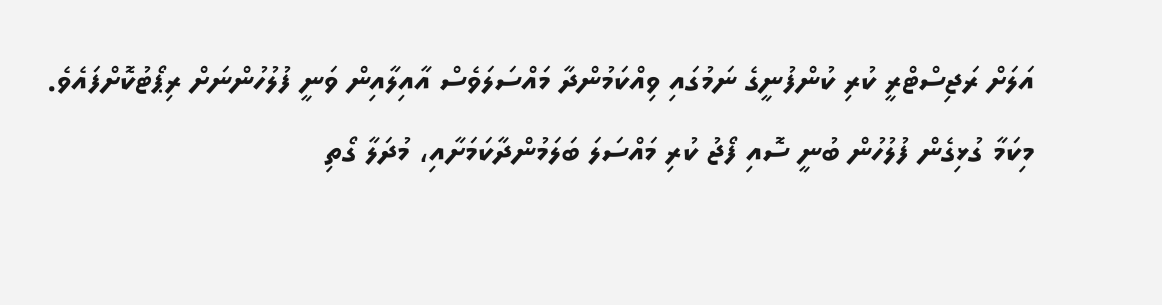އަލަށް ރަޖިސްޓްރީ ކުރި ކުންފުނީގެ ނަމުގައި ވިއްކަމުންދާ މައްސަލަވެސް އާއިލާއިން ވަނީ ފުލުހުންނަށް ރިޕޯޓުކޮށްފައެވެ.
މިކަމާ ގުޅިގެން ފުލުހުން ބުނީ ސޮއި ފޯޖު ކުރި މައްސަލަ ބަލަމުންދާކަމަށާއި، މުދަލާ ގޯތި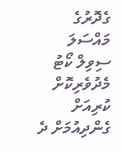ގެދޮރުގެ މައްސަލަ ސިވިލް ކޯޓު މެދުވެރިކޮށް ކުރިއަށް ގެންދިއުމަށް ދެ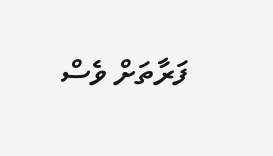ފަރާތަށް ވެސް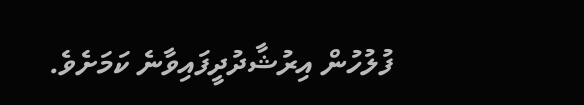ފުލުހުން އިރުޝާދުދީފައިވާނެ ކަމަށެވެ.